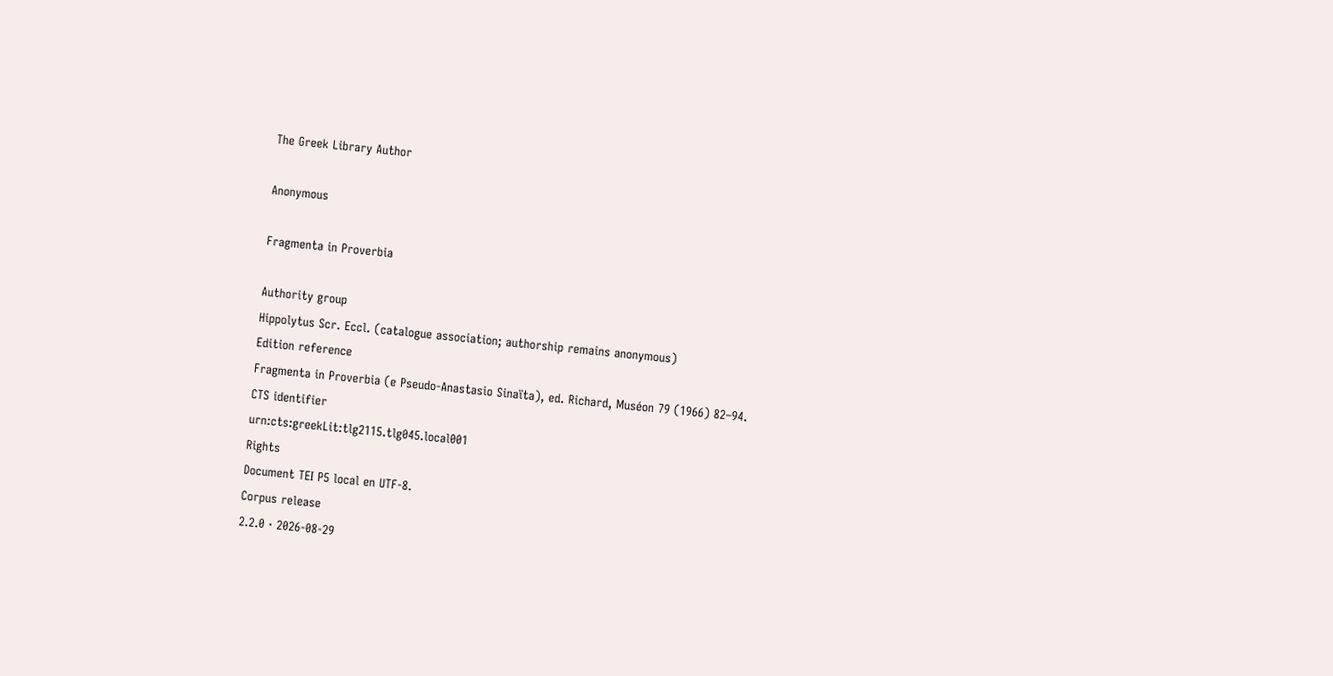The Greek Library Author

Anonymous

Fragmenta in Proverbia

Authority group
Hippolytus Scr. Eccl. (catalogue association; authorship remains anonymous)
Edition reference
Fragmenta in Proverbia (e Pseudo-Anastasio Sinaïta), ed. Richard, Muséon 79 (1966) 82–94.
CTS identifier
urn:cts:greekLit:tlg2115.tlg045.local001
Rights
Document TEI P5 local en UTF-8.
Corpus release
2.2.0 · 2026-08-29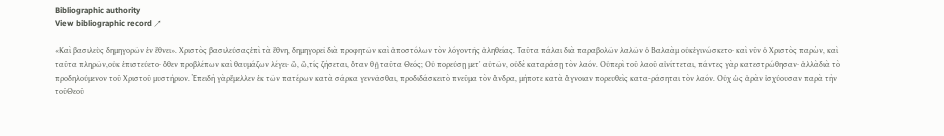Bibliographic authority
View bibliographic record ↗

«Καὶ βασιλεὺς δημηγορῶν ἐν ἔθνει». Χριστὸς βασιλεύσαςἐπὶ τὰ ἔθνη, δημηγορεῖ διὰ προφητῶν καὶ ἀποστόλων τὸν λόγοντῆς ἀληθείας. Ταῦτα πάλαι διὰ παραβολῶν λαλῶν ὁ Βαλαὰμ οὐκἐγινώσκετο· καὶ νῦν ὁ Χριστὸς παρὼν, καὶ ταῦτα πληρῶν,οὐκ ἐπιστεύετο· ὅθεν προβλέπων καὶ θαυμάζων λέγει· ὢ, ὢ,τίς ζήσεται, ὅταν θῇ ταῦτα Θεός; Οὐ πορεύσῃ μετ' αὐτῶν, οὐδὲ καταράσῃ τὸν λαόν. Οὐπερὶ τοῦ λαοῦ αἰνίττεται, πάντες γὰρ κατεστρώθησαν· ἀλλὰδιὰ τὸ προδηλούμενον τοῦ Χριστοῦ μυστήριον. Ἐπειδὴ γὰρἔμελλεν ἐκ τῶν πατέρων κατὰ σάρκα γεννᾶσθαι, προδιδάσκειτὸ πνεῦμα τὸν ἄνδρα, μήποτε κατὰ ἄγνοιαν πορευθεὶς κατα-ράσηται τὸν λαόν. Οὐχ ὡς ἀρὰν ἰσχύουσαν παρὰ τὴν τοῦΘεοῦ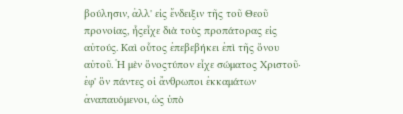βούλησιν, ἀλλ' εἰς ἔνδειξιν τῆς τοῦ Θεοῦ προνοίας, ἧςεἶχε διὰ τοὺς προπάτορας εἰς αὐτούς. Καὶ οὗτος ἐπεβεβήκει ἐπὶ τῆς ὄνου αὐτοῦ. Ἡ μὲν ὄνοςτύπον εἶχε σώματος Χριστοῦ· ἐφ' ὃν πάντες οἱ ἄνθρωποι ἐκκαμάτων ἀναπαυόμενοι, ὡς ὑπὸ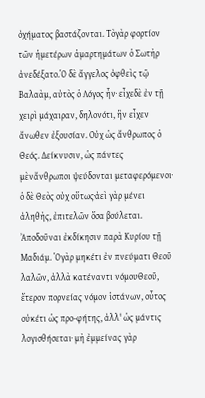ὀχήματος βαστάζονται. Τὸγὰρ φορτίον τῶν ἡμετέρων ἁμαρτημάτων ὁ Σωτὴρ ἀνεδέξατο.Ὁ δὲ ἄγγελος ὀφθεὶς τῷ Βαλαὰμ, αὐτὸς ὁ Λόγος ἦν· εἶχεδὲ ἐν τῇ χειρὶ μάχαιραν, δηλονότι, ἣν εἶχεν ἄνωθεν ἐξουσίαν. Οὐχ ὡς ἄνθρωπος ὁ Θεός. Δείκνυσιν, ὡς πάντες μὲνἄνθρωποι ψεύδονται μεταφερόμενοι· ὁ δὲ Θεὸς οὐχ οὕτως·ἀεὶ γὰρ μένει ἀληθὴς, ἐπιτελῶν ὅσα βούλεται. Ἀποδοῦναι ἐκδίκησιν παρὰ Κυρίου τῇ Μαδιάμ. Ὁγὰρ μηκέτι ἐν πνεύματι Θεοῦ λαλῶν, ἀλλὰ κατέναντι νόμουΘεοῦ, ἕτερον πορνείας νόμον ἱστάνων, οὗτος οὐκέτι ὡς προ-φήτης, ἀλλ' ὡς μάντις λογισθήσεται· μὴ ἐμμείνας γὰρ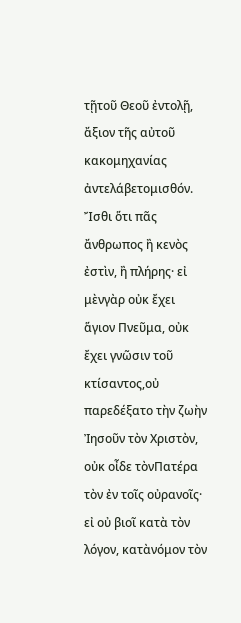τῇτοῦ Θεοῦ ἐντολῇ, ἄξιον τῆς αὐτοῦ κακομηχανίας ἀντελάβετομισθόν. Ἴσθι ὅτι πᾶς ἄνθρωπος ἢ κενὸς ἐστὶν, ἢ πλήρης· εἰ μὲνγὰρ οὐκ ἔχει ἅγιον Πνεῦμα, οὐκ ἔχει γνῶσιν τοῦ κτίσαντος,οὐ παρεδέξατο τὴν ζωὴν Ἰησοῦν τὸν Χριστὸν, οὐκ οἶδε τὸνΠατέρα τὸν ἐν τοῖς οὐρανοῖς· εἰ οὐ βιοῖ κατὰ τὸν λόγον, κατὰνόμον τὸν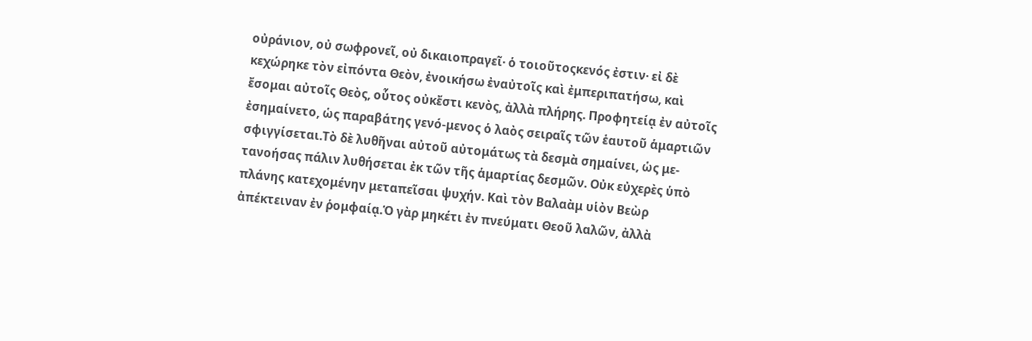οὐράνιον, οὐ σωφρονεῖ, οὐ δικαιοπραγεῖ· ὁ τοιοῦτοςκενός ἐστιν· εἰ δὲ κεχώρηκε τὸν εἰπόντα Θεὸν, ἐνοικήσω ἐναὐτοῖς καὶ ἐμπεριπατήσω, καὶ ἔσομαι αὐτοῖς Θεὸς, οὗτος οὐκἔστι κενὸς, ἀλλὰ πλήρης. Προφητείᾳ ἐν αὐτοῖς ἐσημαίνετο, ὡς παραβάτης γενό-μενος ὁ λαὸς σειραῖς τῶν ἑαυτοῦ ἁμαρτιῶν σφιγγίσεται.Τὸ δὲ λυθῆναι αὐτοῦ αὐτομάτως τὰ δεσμὰ σημαίνει, ὡς με-τανοήσας πάλιν λυθήσεται ἐκ τῶν τῆς ἁμαρτίας δεσμῶν. Οὐκ εὐχερὲς ὑπὸ πλάνης κατεχομένην μεταπεῖσαι ψυχήν. Καὶ τὸν Βαλαὰμ υἱὸν Βεὼρ ἀπέκτειναν ἐν ῥομφαίᾳ.Ὁ γὰρ μηκέτι ἐν πνεύματι Θεοῦ λαλῶν, ἀλλὰ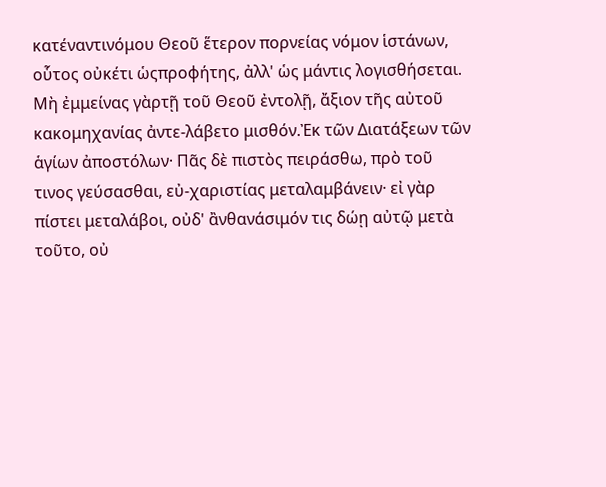κατέναντινόμου Θεοῦ ἕτερον πορνείας νόμον ἱστάνων, οὗτος οὐκέτι ὡςπροφήτης, ἀλλ' ὡς μάντις λογισθήσεται. Μὴ ἐμμείνας γὰρτῇ τοῦ Θεοῦ ἐντολῇ, ἄξιον τῆς αὐτοῦ κακομηχανίας ἀντε-λάβετο μισθόν.Ἐκ τῶν Διατάξεων τῶν ἁγίων ἀποστόλων· Πᾶς δὲ πιστὸς πειράσθω, πρὸ τοῦ τινος γεύσασθαι, εὐ-χαριστίας μεταλαμβάνειν· εἰ γὰρ πίστει μεταλάβοι, οὐδ' ἂνθανάσιμόν τις δώῃ αὐτῷ μετὰ τοῦτο, οὐ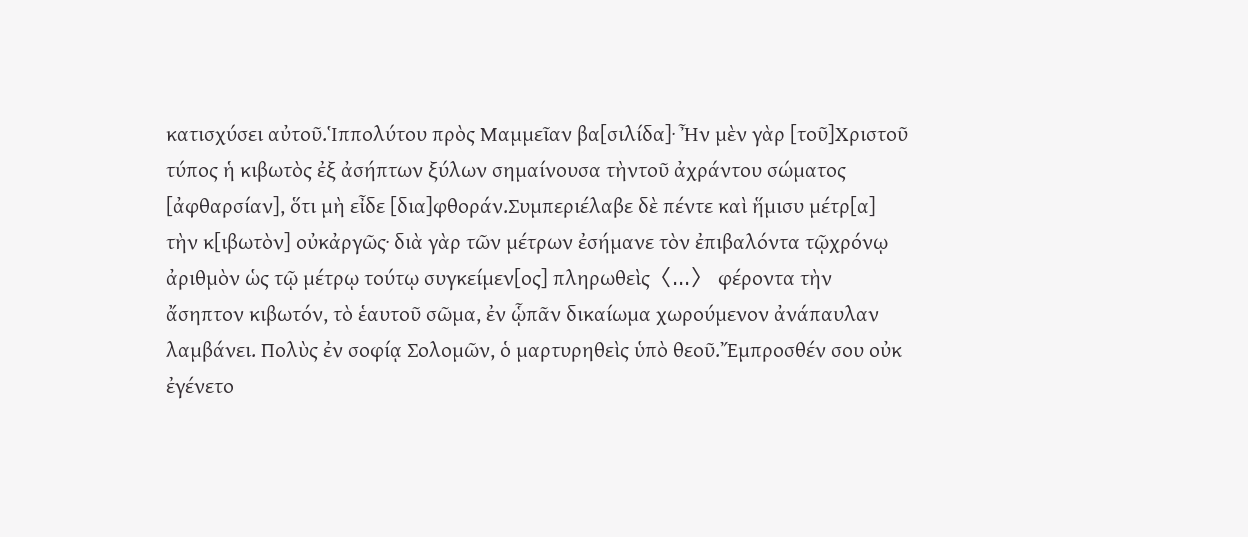κατισχύσει αὐτοῦ.Ἱππολύτου πρὸς Μαμμεῖαν βα[σιλίδα]· Ἦν μὲν γὰρ [τοῦ]Χριστοῦ τύπος ἡ κιβωτὸς ἐξ ἀσήπτων ξύλων σημαίνουσα τὴντοῦ ἀχράντου σώματος [ἀφθαρσίαν], ὅτι μὴ εἶδε [δια]φθοράν.Συμπεριέλαβε δὲ πέντε καὶ ἥμισυ μέτρ[α] τὴν κ[ιβωτὸν] οὐκἀργῶς· διὰ γὰρ τῶν μέτρων ἐσήμανε τὸν ἐπιβαλόντα τῷχρόνῳ ἀριθμὸν ὡς τῷ μέτρῳ τούτῳ συγκείμεν[ος] πληρωθεὶς〈...〉 φέροντα τὴν ἄσηπτον κιβωτόν, τὸ ἑαυτοῦ σῶμα, ἐν ᾧπᾶν δικαίωμα χωρούμενον ἀνάπαυλαν λαμβάνει. Πολὺς ἐν σοφίᾳ Σολομῶν, ὁ μαρτυρηθεὶς ὑπὸ θεοῦ.Ἔμπροσθέν σου οὐκ ἐγένετο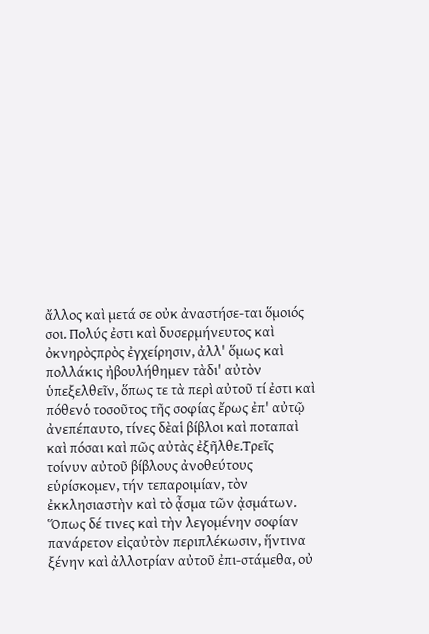ἄλλος καὶ μετά σε οὐκ ἀναστήσε-ται ὅμοιός σοι. Πολύς ἐστι καὶ δυσερμήνευτος καὶ ὀκνηρὸςπρὸς ἐγχείρησιν, ἀλλ' ὅμως καὶ πολλάκις ἠβουλήθημεν τὰδι' αὐτὸν ὑπεξελθεῖν, ὅπως τε τὰ περὶ αὐτοῦ τί ἐστι καὶ πόθενὁ τοσοῦτος τῆς σοφίας ἔρως ἐπ' αὐτῷ ἀνεπέπαυτο, τίνες δὲαἱ βίβλοι καὶ ποταπαὶ καὶ πόσαι καὶ πῶς αὐτὰς ἐξῆλθε.Τρεῖς τοίνυν αὐτοῦ βίβλους ἀνοθεύτους εὑρίσκομεν, τήν τεπαροιμίαν, τὸν ἐκκλησιαστὴν καὶ τὸ ᾆσμα τῶν ᾀσμάτων. Ὅπως δέ τινες καὶ τὴν λεγομένην σοφίαν πανάρετον εἰςαὐτὸν περιπλέκωσιν, ἥντινα ξένην καὶ ἀλλοτρίαν αὐτοῦ ἐπι-στάμεθα, οὐ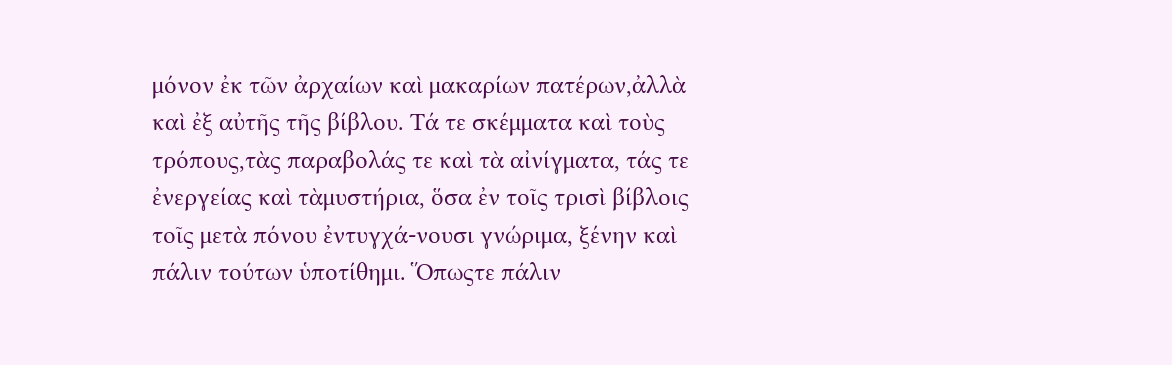μόνον ἐκ τῶν ἀρχαίων καὶ μακαρίων πατέρων,ἀλλὰ καὶ ἐξ αὐτῆς τῆς βίβλου. Τά τε σκέμματα καὶ τοὺς τρόπους,τὰς παραβολάς τε καὶ τὰ αἰνίγματα, τάς τε ἐνεργείας καὶ τὰμυστήρια, ὅσα ἐν τοῖς τρισὶ βίβλοις τοῖς μετὰ πόνου ἐντυγχά-νουσι γνώριμα, ξένην καὶ πάλιν τούτων ὑποτίθημι. Ὅπωςτε πάλιν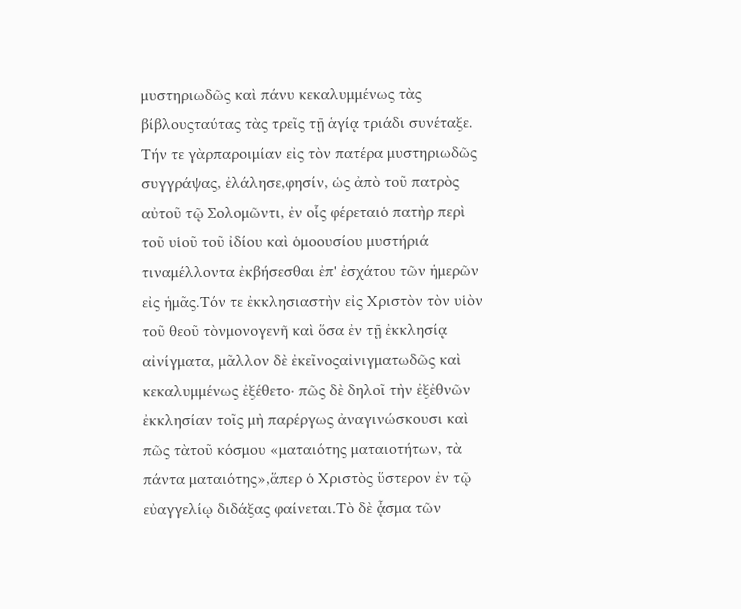μυστηριωδῶς καὶ πάνυ κεκαλυμμένως τὰς βίβλουςταύτας τὰς τρεῖς τῇ ἁγίᾳ τριάδι συνέταξε. Τήν τε γὰρπαροιμίαν εἰς τὸν πατέρα μυστηριωδῶς συγγράψας, ἐλάλησε,φησίν, ὡς ἀπὸ τοῦ πατρὸς αὐτοῦ τῷ Σολομῶντι, ἐν οἷς φέρεταιὁ πατὴρ περὶ τοῦ υἱοῦ τοῦ ἰδίου καὶ ὁμοουσίου μυστήριά τιναμέλλοντα ἐκβήσεσθαι ἐπ' ἐσχάτου τῶν ἡμερῶν εἰς ἡμᾶς.Τόν τε ἐκκλησιαστὴν εἰς Χριστὸν τὸν υἱὸν τοῦ θεοῦ τὸνμονογενῆ καὶ ὅσα ἐν τῇ ἐκκλησίᾳ αἰνίγματα, μᾶλλον δὲ ἐκεῖνοςαἰνιγματωδῶς καὶ κεκαλυμμένως ἐξέθετο· πῶς δὲ δηλοῖ τὴν ἐξἐθνῶν ἐκκλησίαν τοῖς μὴ παρέργως ἀναγινώσκουσι καὶ πῶς τὰτοῦ κόσμου «ματαιότης ματαιοτήτων, τὰ πάντα ματαιότης»,ἅπερ ὁ Χριστὸς ὕστερον ἐν τῷ εὐαγγελίῳ διδάξας φαίνεται.Τὸ δὲ ᾆσμα τῶν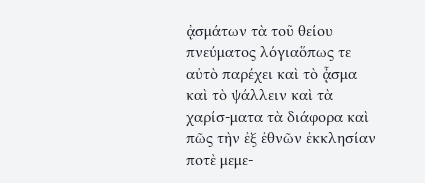ᾀσμάτων τὰ τοῦ θείου πνεύματος λόγιαὅπως τε αὐτὸ παρέχει καὶ τὸ ᾆσμα καὶ τὸ ψάλλειν καὶ τὰ χαρίσ-ματα τὰ διάφορα καὶ πῶς τὴν ἐξ ἐθνῶν ἐκκλησίαν ποτὲ μεμε-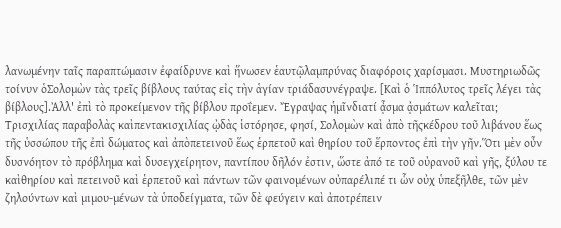λανωμένην ταῖς παραπτώμασιν ἐφαίδρυνε καὶ ἥνωσεν ἑαυτῷλαμπρύνας διαφόροις χαρίσμασι. Μυστηριωδῶς τοίνυν ὁΣολομὼν τὰς τρεῖς βίβλους ταύτας εἰς τὴν ἁγίαν τριάδασυνέγραψε. [Καὶ ὁ Ἱππόλυτος τρεῖς λέγει τὰς βίβλους].Ἀλλ' ἐπὶ τὸ προκείμενον τῆς βίβλου προΐεμεν. Ἔγραψας ἡμῖνδιατί ᾆσμα ᾀσμάτων καλεῖται; Τρισχιλίας παραβολὰς καὶπεντακισχιλίας ᾠδὰς ἱστόρησε, φησί, Σολομὼν καὶ ἀπὸ τῆςκέδρου τοῦ λιβάνου ἕως τῆς ὑσσώπου τῆς ἐπὶ δώματος καὶ ἀπὸπετεινοῦ ἕως ἑρπετοῦ καὶ θηρίου τοῦ ἕρποντος ἐπὶ τὴν γῆν.Ὅτι μὲν οὖν δυσνόητον τὸ πρόβλημα καὶ δυσεγχείρητον, παντίπου δῆλόν ἐστιν, ὥστε ἀπό τε τοῦ οὐρανοῦ καὶ γῆς, ξύλου τε καὶθηρίου καὶ πετεινοῦ καὶ ἑρπετοῦ καὶ πάντων τῶν φαινομένων οὐπαρέλιπέ τι ὧν οὐχ ὑπεξῆλθε, τῶν μὲν ζηλούντων καὶ μιμου-μένων τὰ ὑποδείγματα, τῶν δὲ φεύγειν καὶ ἀποτρέπειν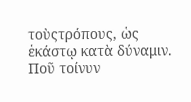τοὺςτρόπους, ὡς ἑκάστῳ κατὰ δύναμιν. Ποῦ τοίνυν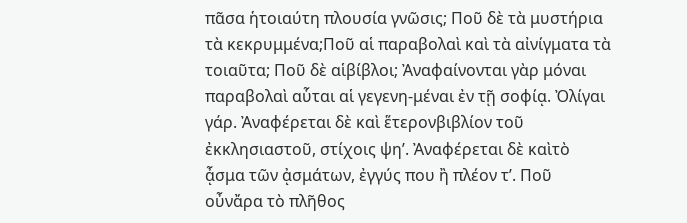πᾶσα ἡτοιαύτη πλουσία γνῶσις; Ποῦ δὲ τὰ μυστήρια τὰ κεκρυμμένα;Ποῦ αἱ παραβολαὶ καὶ τὰ αἰνίγματα τὰ τοιαῦτα; Ποῦ δὲ αἱβίβλοι; Ἀναφαίνονται γὰρ μόναι παραβολαὶ αὗται αἱ γεγενη-μέναι ἐν τῇ σοφίᾳ. Ὀλίγαι γάρ. Ἀναφέρεται δὲ καὶ ἕτερονβιβλίον τοῦ ἐκκλησιαστοῦ, στίχοις ψηʹ. Ἀναφέρεται δὲ καὶτὸ ᾆσμα τῶν ᾀσμάτων, ἐγγύς που ἢ πλέον τʹ. Ποῦ οὖνἄρα τὸ πλῆθος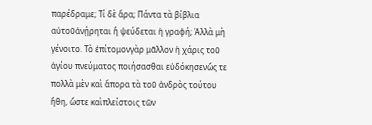παρέδραμε; Τί δὲ ἄρα; Πάντα τὰ βίβλια αὐτοῦἀνῄρηται ἢ ψεύδεται ἡ γραφή; Ἀλλὰ μὴ γένοιτο. Τὸ ἐπίτομονγὰρ μᾶλλον ἡ χάρις τοῦ ἁγίου πνεύματος ποιήσασθαι εὐδόκησενὥς τε πολλὰ μὲν καὶ ἄπορα τὰ τοῦ ἀνδρὸς τούτου ἤθη, ὥστε καὶπλείστοις τῶν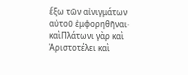ἔξω τῶν αἰνιγμάτων αὐτοῦ ἐμφορηθῆναι· καὶΠλάτωνι γὰρ καὶ Ἀριστοτέλει καὶ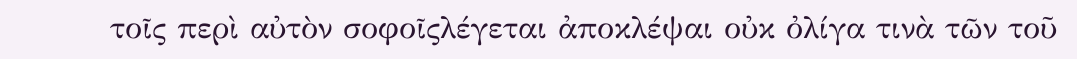τοῖς περὶ αὐτὸν σοφοῖςλέγεται ἀποκλέψαι οὐκ ὀλίγα τινὰ τῶν τοῦ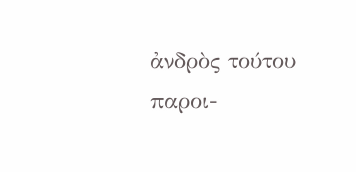ἀνδρὸς τούτου παροι-